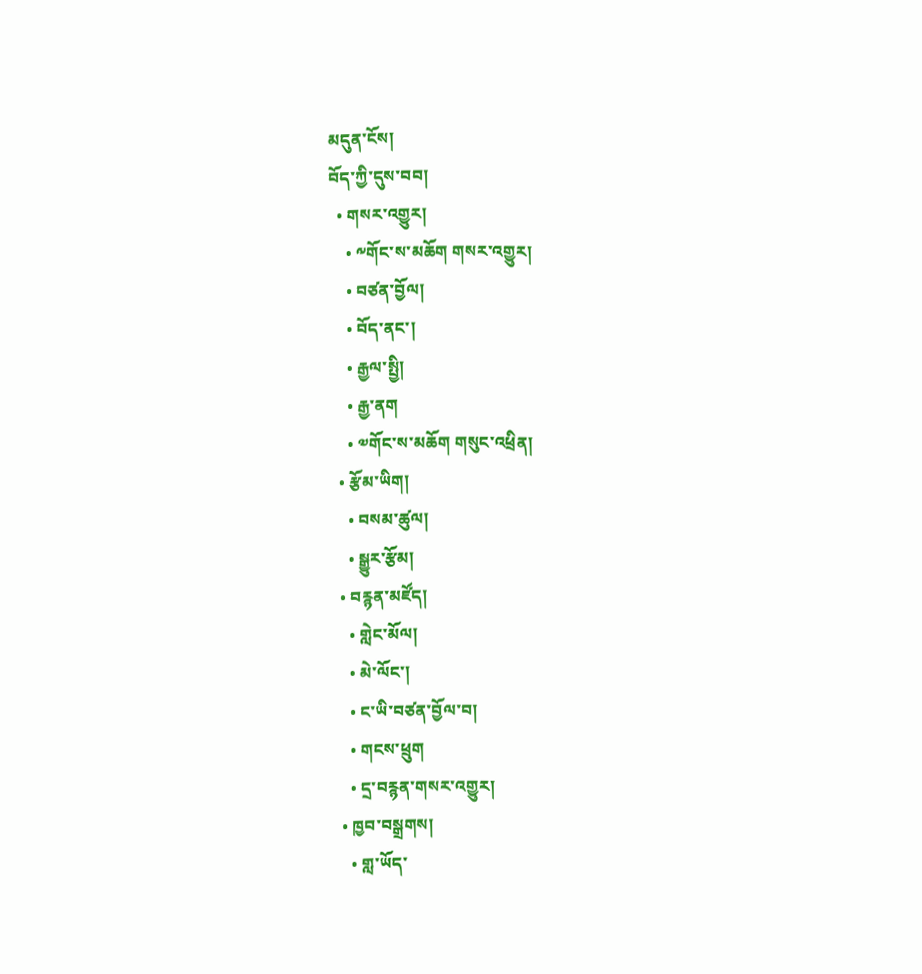མདུན་ངོས།
བོད་ཀྱི་དུས་བབ།
  • གསར་འགྱུར།
    • ༸གོང་ས་མཆོག གསར་འགྱུར།
    • བཙན་བྱོལ།
    • བོད་ནང་།
    • རྒྱལ་སྤྱི།
    • རྒྱ་ནག
    • ༧གོང་ས་མཆོག གསུང་འཕྲིན།
  • རྩོམ་ཡིག།
    • བསམ་ཚུལ།
    • སྒྱུར་རྩོམ།
  • བརྙན་མཛོད།
    • གླེང་མོལ།
    • མེ་ལོང་།
    • ང་ཡི་བཙན་བྱོལ་བ།
    • གངས་ཕྲུག
    • དྲ་བརྙན་གསར་འགྱུར།
  • ཁྱབ་བསྒྲགས།
    • གླ་ཡོད་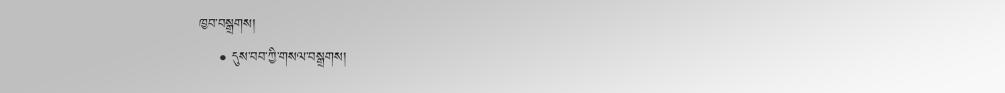ཁྱབ་བསྒྲགས།
    • དུས་བབ་ཀྱི་གསལ་བསྒྲགས།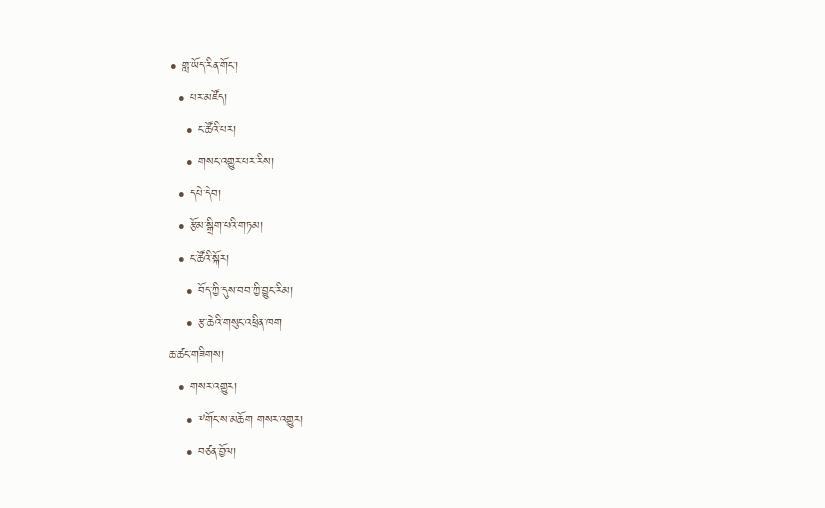• གླ་ཡོད་རིན་གོང་།
  • པར་མཛོད།
    • ང་ཚོའི་པར།
    • གསང་འགྱུར་པར་རིས།
  • དཔེ་དེབ།
  • རྩོམ་སྒྲིག་པའི་གཏམ།
  • ང་ཚོའི་སྐོར།
    • བོད་ཀྱི་དུས་བབ་ཀྱི་བྱུང་རིམ།
    • རྩ་ཆེའི་གསུང་འཕྲིན་ཁག
ཆ་ཚང་གཟིགས།
  • གསར་འགྱུར།
    • ༸གོང་ས་མཆོག གསར་འགྱུར།
    • བཙན་བྱོལ།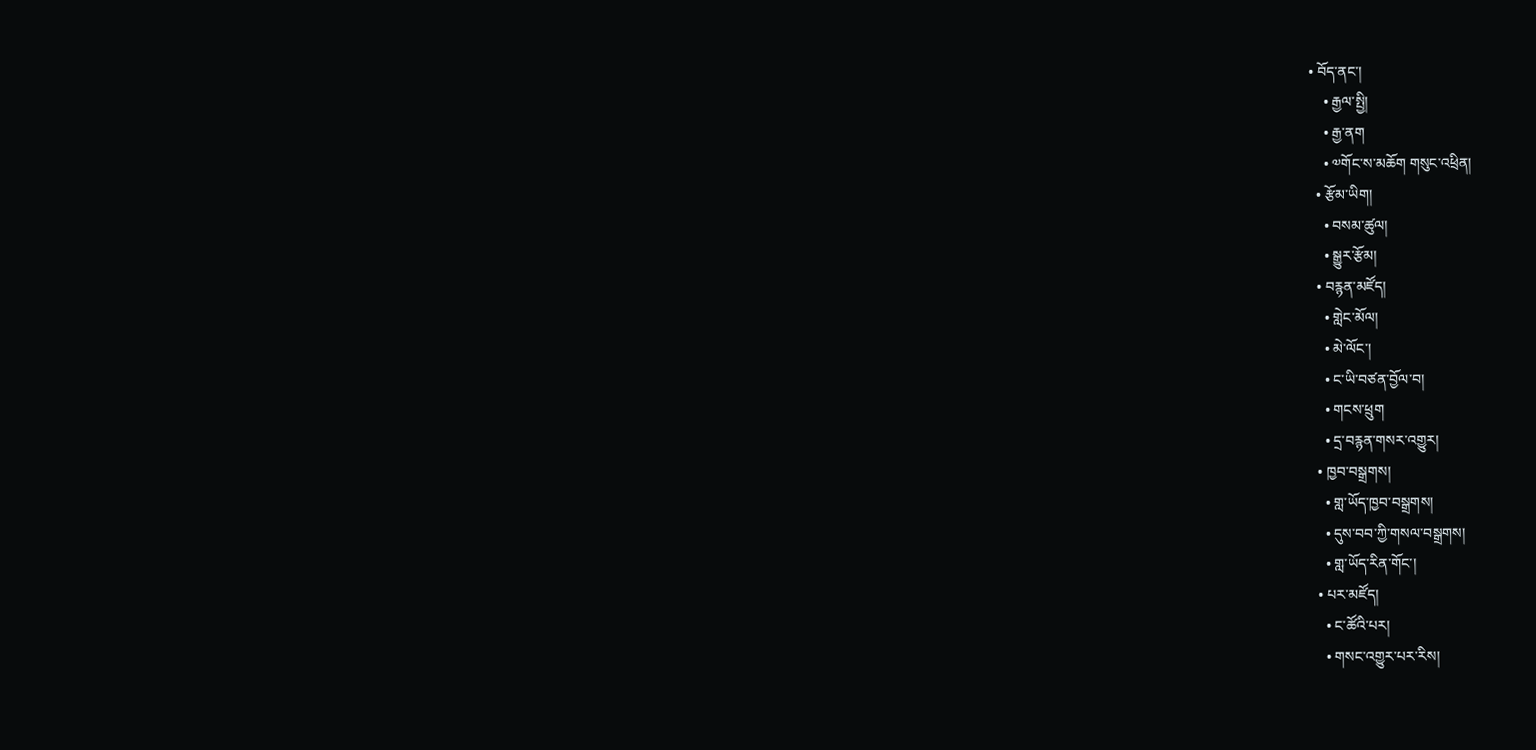• བོད་ནང་།
    • རྒྱལ་སྤྱི།
    • རྒྱ་ནག
    • ༧གོང་ས་མཆོག གསུང་འཕྲིན།
  • རྩོམ་ཡིག།
    • བསམ་ཚུལ།
    • སྒྱུར་རྩོམ།
  • བརྙན་མཛོད།
    • གླེང་མོལ།
    • མེ་ལོང་།
    • ང་ཡི་བཙན་བྱོལ་བ།
    • གངས་ཕྲུག
    • དྲ་བརྙན་གསར་འགྱུར།
  • ཁྱབ་བསྒྲགས།
    • གླ་ཡོད་ཁྱབ་བསྒྲགས།
    • དུས་བབ་ཀྱི་གསལ་བསྒྲགས།
    • གླ་ཡོད་རིན་གོང་།
  • པར་མཛོད།
    • ང་ཚོའི་པར།
    • གསང་འགྱུར་པར་རིས།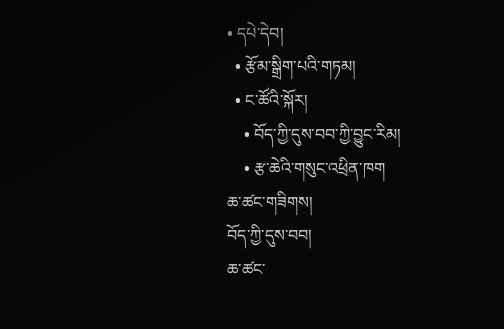• དཔེ་དེབ།
  • རྩོམ་སྒྲིག་པའི་གཏམ།
  • ང་ཚོའི་སྐོར།
    • བོད་ཀྱི་དུས་བབ་ཀྱི་བྱུང་རིམ།
    • རྩ་ཆེའི་གསུང་འཕྲིན་ཁག
ཆ་ཚང་གཟིགས།
བོད་ཀྱི་དུས་བབ།
ཆ་ཚང་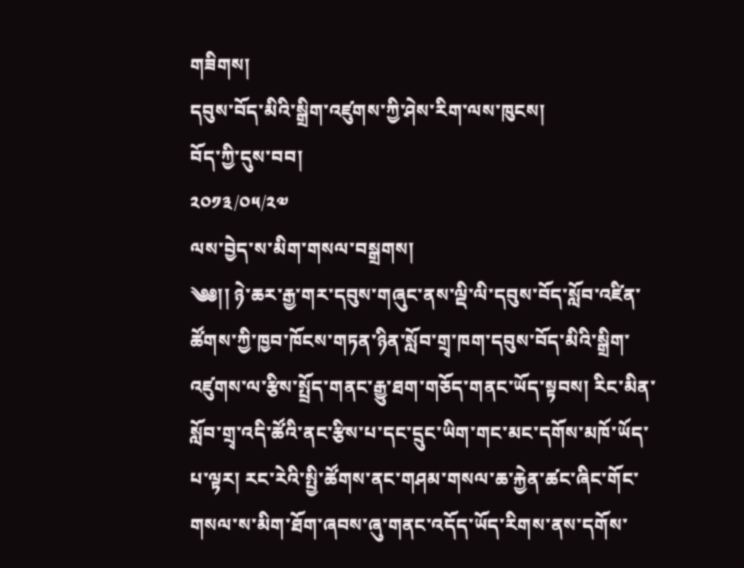གཟིགས།
དབུས་བོད་མིའི་སྒྲིག་འཛུགས་ཀྱི་ཤེས་རིག་ལས་ཁུངས།
བོད་ཀྱི་དུས་བབ།
༢༠༡༣/༠༥/༢༧
ལས་བྱེད་ས་མིག་གསལ་བསྒྲགས།
༄༅།། ཉེ་ཆར་རྒྱ་གར་དབུས་གཞུང་ནས་ལྡི་ལི་དབུས་བོད་སློབ་འཛིན་ཚོགས་ཀྱི་ཁྱབ་ཁོངས་གཏན་ཉིན་སློབ་གྲྭ་ཁག་དབུས་བོད་མིའི་སྒྲིག་འཛུགས་ལ་རྩིས་སྤྲོད་གནང་རྒྱུ་ཐག་གཅོད་གནང་ཡོད་སྟབས། རིང་མིན་སློབ་གྲྭ་འདི་ཚོའི་ནང་རྩིས་པ་དང་དྲུང་ཡིག་གང་མང་དགོས་མཁོ་ཡོད་པ་ལྟར། རང་རེའི་སྤྱི་ཚོགས་ནང་གཤམ་གསལ་ཆ་རྐྱེན་ཚང་ཞིང་གོང་གསལ་ས་མིག་ཐོག་ཞབས་ཞུ་གནང་འདོད་ཡོད་རིགས་ནས་དགོས་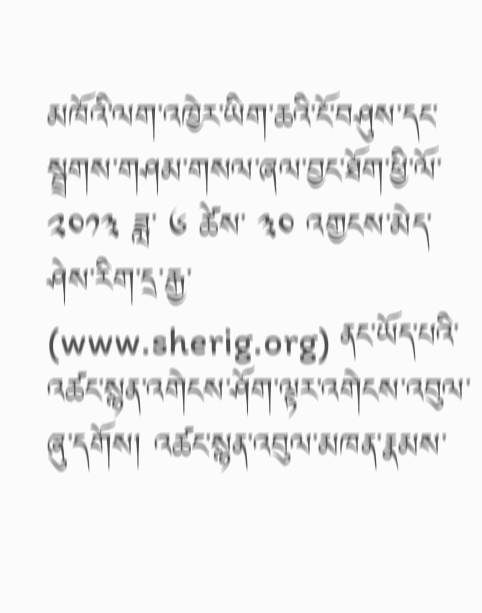མཁོའི་ལག་འཁྱེར་ཡིག་ཆའི་ངོ་བཤུས་དང་སྦྲགས་གཤམ་གསལ་ཞལ་བྱང་ཐོག་ཕྱི་ལོ་ ༢༠༡༣ ཟླ་ ༦ ཚེས་ ༣༠ འགྱངས་མེད་ཤེས་རིག་དྲ་རྒྱ་ (www.sherig.org) ནང་ཡོད་པའི་འཚང་སྙན་འགེངས་ཤོག་ལྟར་འགེངས་འབུལ་ཞུ་དགོས། འཚང་སྙན་འབུལ་མཁན་རྣམས་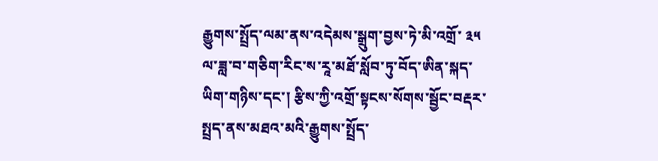རྒྱུགས་སྤྲོད་ལམ་ནས་འདེམས་སྒྲུག་བྱས་ཏེ་མི་འགྲོ་ ༣༥ ལ་ཟླ་བ་གཅིག་རིང་ས་རཱ་མཐོ་སློབ་ཏུ་བོད་ཨིན་སྐད་ཡིག་གཉིས་དང་། རྩིས་ཀྱི་འགྲོ་སྟངས་སོགས་སྦྱོང་བརྡར་སྤྲད་ནས་མཐའ་མའི་རྒྱུགས་སྤྲོད་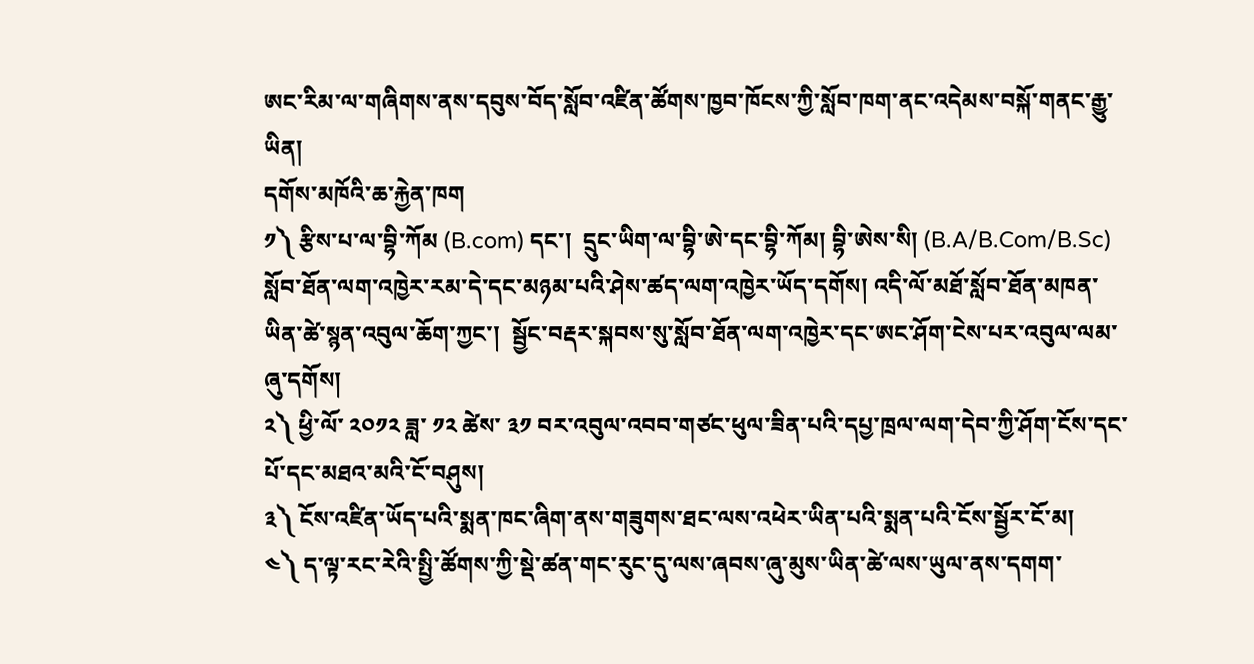ཨང་རིམ་ལ་གཞིགས་ནས་དབུས་བོད་སློབ་འཛིན་ཚོགས་ཁྱབ་ཁོངས་ཀྱི་སློབ་ཁག་ནང་འདེམས་བསྐོ་གནང་རྒྱུ་ཡིན།
དགོས་མཁོའི་ཆ་རྐྱེན་ཁག
༡༽ རྩིས་པ་ལ་བྷི་ཀོམ (B.com) དང་།  དྲུང་ཡིག་ལ་བྷི་ཨེ་དང་བྷི་ཀོམ། བྷི་ཨེས་སི། (B.A/B.Com/B.Sc) སློབ་ཐོན་ལག་འཁྱེར་རམ་དེ་དང་མཉམ་པའི་ཤེས་ཚད་ལག་འཁྱེར་ཡོད་དགོས། འདི་ལོ་མཐོ་སློབ་ཐོན་མཁན་ཡིན་ཚེ་སྙན་འབུལ་ཆོག་ཀྱང་།  སྦྱོང་བརྡར་སྐབས་སུ་སློབ་ཐོན་ལག་འཁྱེར་དང་ཨང་ཤོག་ངེས་པར་འབུལ་ལམ་ཞུ་དགོས།
༢༽ ཕྱི་ལོ་ ༢༠༡༢ ཟླ་ ༡༢ ཚེས་ ༣༡ བར་འབུལ་འབབ་གཙང་ཕུལ་ཟིན་པའི་དཔྱ་ཁྲལ་ལག་དེབ་ཀྱི་ཤོག་ངོས་དང་པོ་དང་མཐའ་མའི་ངོ་བཤུས།
༣༽ ངོས་འཛིན་ཡོད་པའི་སྨན་ཁང་ཞིག་ནས་གཟུགས་ཐང་ལས་འཕེར་ཡིན་པའི་སྨན་པའི་ངོས་སྦྱོར་ངོ་མ།
༤༽ ད་ལྟ་རང་རེའི་སྤྱི་ཚོགས་ཀྱི་སྡེ་ཚན་གང་རུང་དུ་ལས་ཞབས་ཞུ་མུས་ཡིན་ཚེ་ལས་ཡུལ་ནས་དགག་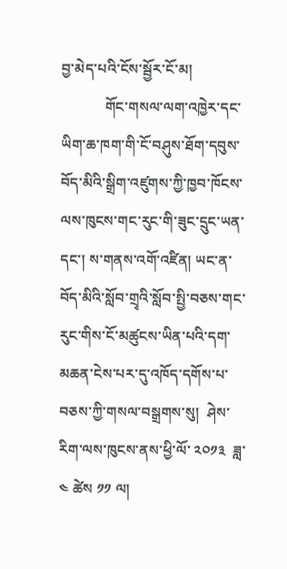བྱ་མེད་པའི་ངོས་སྦྱོར་ངོ་མ།
            གོང་གསལ་ལག་འཁྱེར་དང་ཡིག་ཆ་ཁག་གི་ངོ་བཤུས་ཐོག་དབུས་བོད་མིའི་སྒྲིག་འཛུགས་ཀྱི་ཁྱབ་ཁོངས་ལས་ཁུངས་གང་རུང་གི་ཟུང་དྲུང་ཡན་དང་། ས་གནས་འགོ་འཛིན། ཡང་ན་བོད་མིའི་སློབ་གྲྭའི་སློབ་སྤྱི་བཅས་གང་རུང་གིས་ངོ་མཚུངས་ཡིན་པའི་དག་མཆན་ངེས་པར་དུ་འཁོད་དགོས་པ་བཅས་ཀྱི་གསལ་བསྒྲགས་སུ།  ཤེས་རིག་ལས་ཁུངས་ནས་ཕྱི་ལོ་ ༢༠༡༣  ཟླ་ ༤ ཚེས ༡༡ ལ།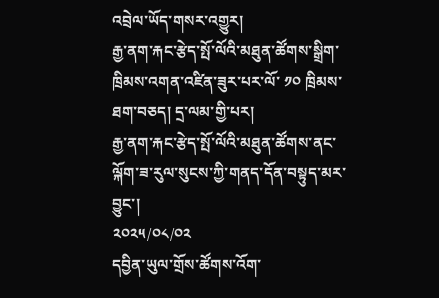འབྲེལ་ཡོད་གསར་འགྱུར།
རྒྱ་ནག་རྐང་རྩེད་སྤོ་ལོའི་མཐུན་ཚོགས་སྒྲིག་ཁྲིམས་འགན་འཛིན་ཟུར་པར་ལོ་ ༡༠ ཁྲིམས་ཐག་བཅད། དྲ་ལམ་གྱི་པར།
རྒྱ་ནག་རྐང་རྩེད་སྤོ་ལོའི་མཐུན་ཚོགས་ནང་ལྐོག་ཟ་རུལ་སུངས་ཀྱི་གནད་དོན་བསྟུད་མར་བྱུང་།
༢༠༢༥/༠༨/༠༢
དབྱིན་ཡུལ་གྲོས་ཚོགས་འོག་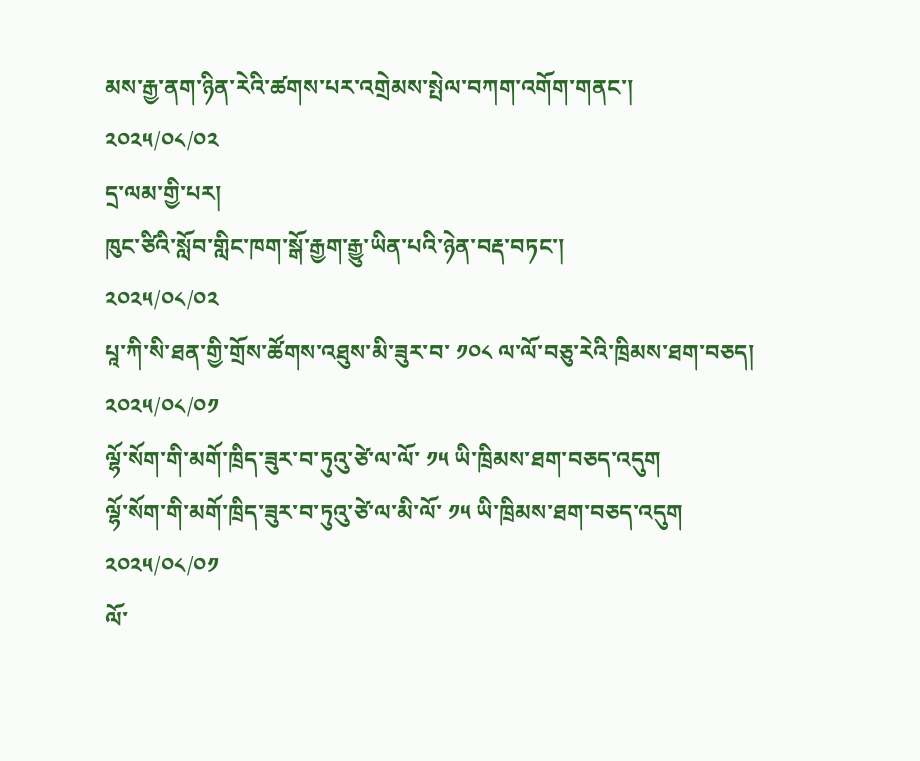མས་རྒྱ་ནག་ཉིན་རེའི་ཚགས་པར་འགྲེམས་སྤེལ་བཀག་འགོག་གནང་།
༢༠༢༥/༠༨/༠༢
དྲ་ལམ་གྱི་པར།
ཁུང་ཙིའི་སློབ་གླིང་ཁག་སྒོ་རྒྱག་རྒྱུ་ཡིན་པའི་ཉེན་བརྡ་བཏང་།
༢༠༢༥/༠༨/༠༢
པཱ་ཀི་སི་ཐན་གྱི་གྲོས་ཚོགས་འཐུས་མི་ཟུར་བ་ ༡༠༨ ལ་ལོ་བཅུ་རེའི་ཁྲིམས་ཐག་བཅད།
༢༠༢༥/༠༨/༠༡
ལྷོ་སོག་གི་མགོ་ཁྲིད་ཟུར་བ་ཏུའུ་ཙེ་ལ་ལོ་ ༡༥ ཡི་ཁྲིམས་ཐག་བཅད་འདུག
ལྷོ་སོག་གི་མགོ་ཁྲིད་ཟུར་བ་ཏུའུ་ཙེ་ལ་མི་ལོ་ ༡༥ ཡི་ཁྲིམས་ཐག་བཅད་འདུག
༢༠༢༥/༠༨/༠༡
ལོ་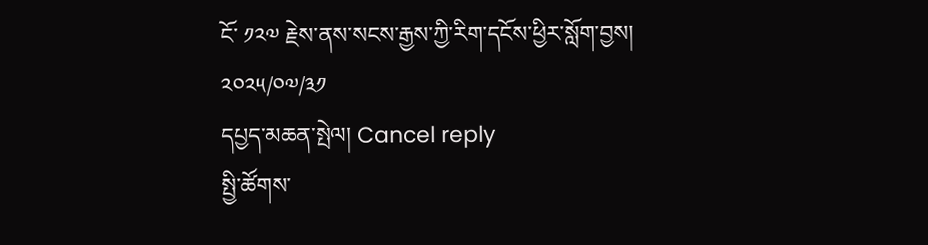ངོ་ ༡༢༧ རྗེས་ནས་སངས་རྒྱས་ཀྱི་རིག་དངོས་ཕྱིར་སློག་བྱས།
༢༠༢༥/༠༧/༣༡
དཔྱད་མཆན་སྤེལ། Cancel reply
སྤྱི་ཚོགས་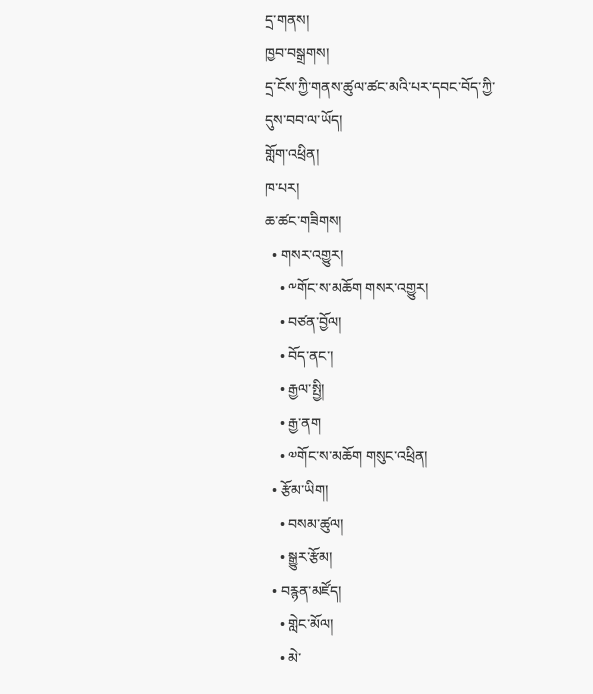དྲ་གནས།
ཁྱབ་བསྒྲགས།
དྲ་ངོས་ཀྱི་གནས་ཚུལ་ཚང་མའི་པར་དབང་བོད་ཀྱི་དུས་བབ་ལ་ཡོད།
གློག་འཕྲིན།
ཁ་པར།
ཆ་ཚང་གཟིགས།
  • གསར་འགྱུར།
    • ༸གོང་ས་མཆོག གསར་འགྱུར།
    • བཙན་བྱོལ།
    • བོད་ནང་།
    • རྒྱལ་སྤྱི།
    • རྒྱ་ནག
    • ༧གོང་ས་མཆོག གསུང་འཕྲིན།
  • རྩོམ་ཡིག།
    • བསམ་ཚུལ།
    • སྒྱུར་རྩོམ།
  • བརྙན་མཛོད།
    • གླེང་མོལ།
    • མེ་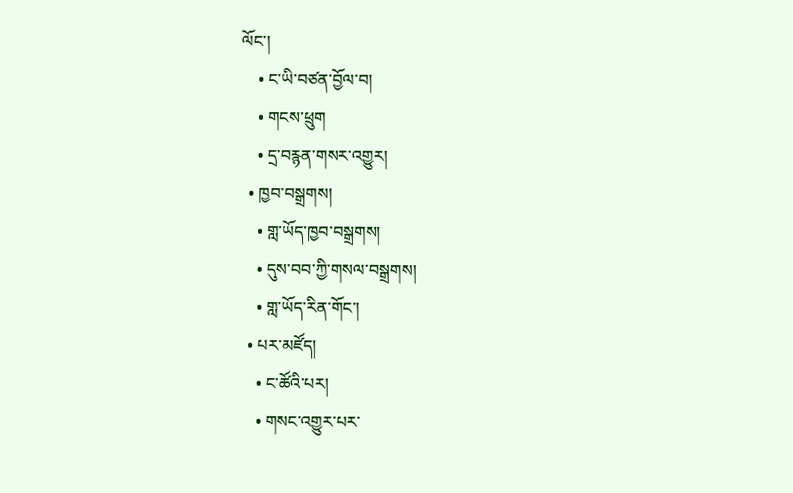ལོང་།
    • ང་ཡི་བཙན་བྱོལ་བ།
    • གངས་ཕྲུག
    • དྲ་བརྙན་གསར་འགྱུར།
  • ཁྱབ་བསྒྲགས།
    • གླ་ཡོད་ཁྱབ་བསྒྲགས།
    • དུས་བབ་ཀྱི་གསལ་བསྒྲགས།
    • གླ་ཡོད་རིན་གོང་།
  • པར་མཛོད།
    • ང་ཚོའི་པར།
    • གསང་འགྱུར་པར་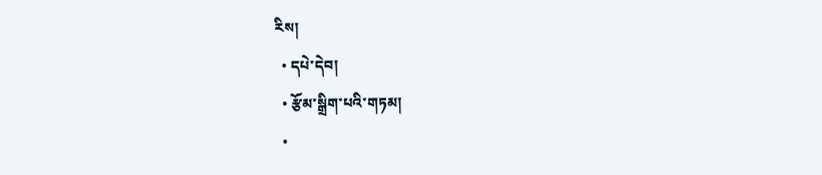རིས།
  • དཔེ་དེབ།
  • རྩོམ་སྒྲིག་པའི་གཏམ།
  •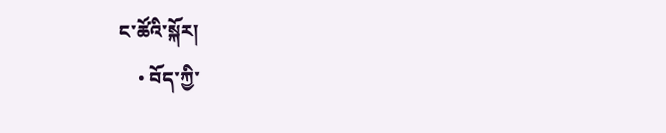ང་ཚོའི་སྐོར།
    • བོད་ཀྱི་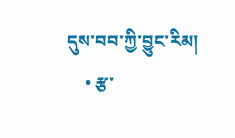དུས་བབ་ཀྱི་བྱུང་རིམ།
    • རྩ་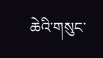ཆེའི་གསུང་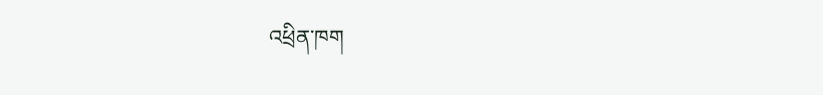འཕྲིན་ཁག